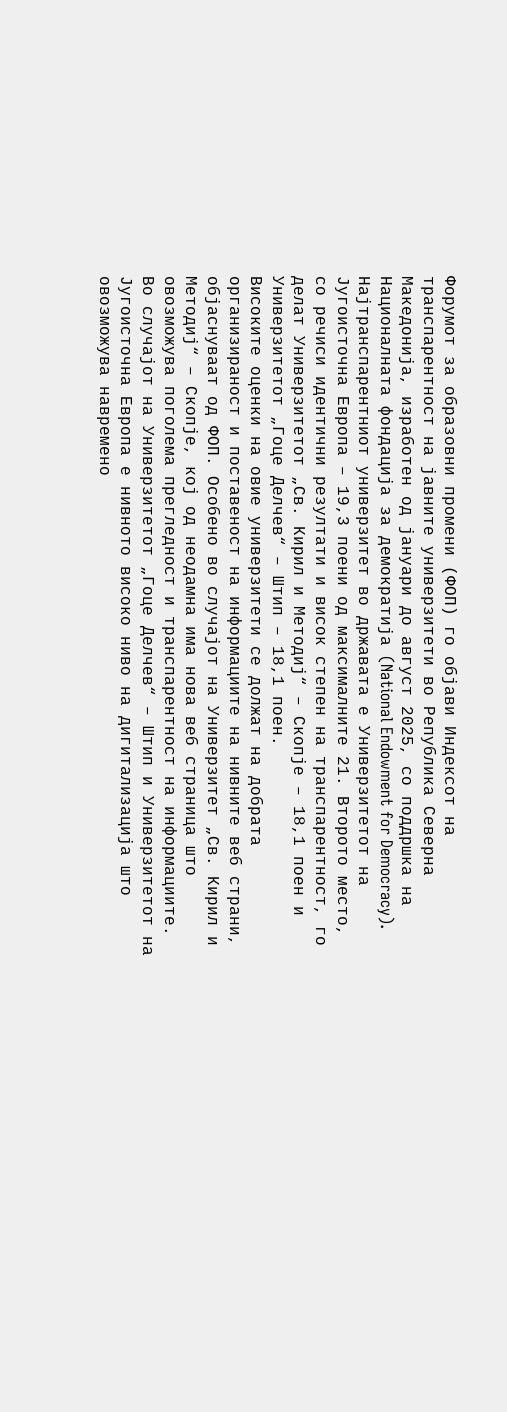Форумот за образовни промени (ФОП) го објави Индексот на транспарентност на јавните универзитети во Република Северна Македонија, изработен од јануари до август 2025, со поддршка на Националната фондација за демократија (National Endowment for Democracy).
Најтранспарентниот универзитет во државата е Универзитетот на Југоисточна Европа – 19,3 поени од максималните 21. Второто место, со речиси идентични резултати и висок степен на транспарентност, го делат Универзитетот „Св. Кирил и Методиј“ – Скопје – 18,1 поен и Универзитетот „Гоце Делчев“ – Штип – 18,1 поен.
Високите оценки на овие универзитети се должат на добрата организираност и поставеност на информациите на нивните веб страни, објаснуваат од ФОП. Особено во случајот на Универзитет „Св. Кирил и Методиј“ – Скопје, кој од неодамна има нова веб страница што овозможува поголема прегледност и транспарентност на информациите.
Во случајот на Универзитетот „Гоце Делчев“ – Штип и Универзитетот на Југоисточна Европа е нивното високо ниво на дигитализација што овозможува навремено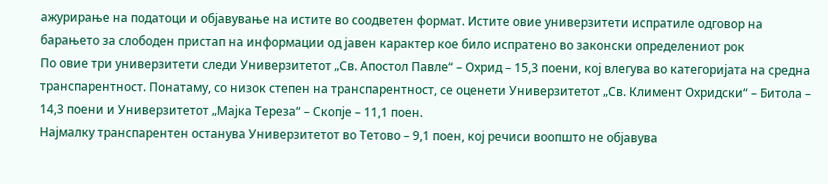ажурирање на податоци и објавување на истите во соодветен формат. Истите овие универзитети испратиле одговор на барањето за слободен пристап на информации од јавен карактер кое било испратено во законски определениот рок
По овие три универзитети следи Универзитетот „Св. Апостол Павле“ – Охрид – 15,3 поени, кој влегува во категоријата на средна транспарентност. Понатаму, со низок степен на транспарентност, се оценети Универзитетот „Св. Климент Охридски“ – Битола – 14,3 поени и Универзитетот „Мајка Тереза“ – Скопје – 11,1 поен.
Најмалку транспарентен останува Универзитетот во Тетово – 9,1 поен, кој речиси воопшто не објавува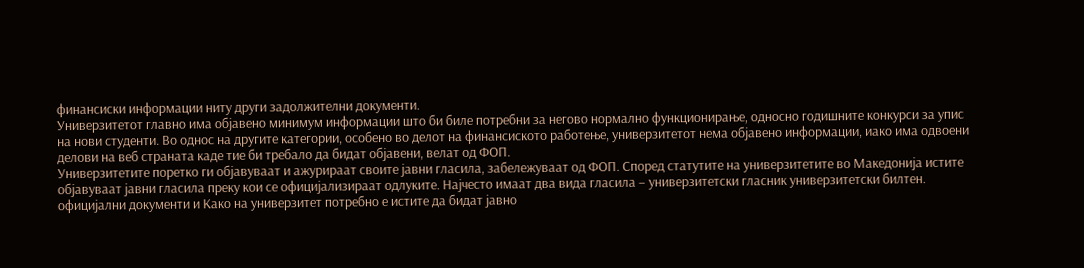финансиски информации ниту други задолжителни документи.
Универзитетот главно има објавено минимум информации што би биле потребни за негово нормално функционирање, односно годишните конкурси за упис на нови студенти. Во однос на другите категории, особено во делот на финансиското работење, универзитетот нема објавено информации, иако има одвоени делови на веб страната каде тие би требало да бидат објавени, велат од ФОП.
Универзитетите поретко ги објавуваат и ажурираат своите јавни гласила, забележуваат од ФОП. Според статутите на универзитетите во Македонија истите објавуваат јавни гласила преку кои се официјализираат одлуките. Најчесто имаат два вида гласила – универзитетски гласник универзитетски билтен. официјални документи и Како на универзитет потребно е истите да бидат јавно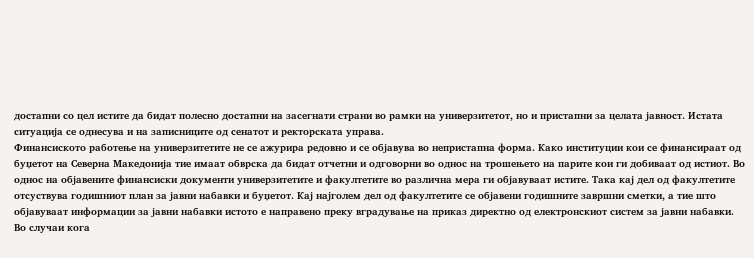достапни со цел истите да бидат полесно достапни на засегнати страни во рамки на универзитетот, но и пристапни за целата јавност. Истата ситуација се однесува и на записниците од сенатот и ректорската управа.
Финансиското работење на универзитетите не се ажурира редовно и се објавува во непристапна форма. Како институции кои се финансираат од буџетот на Северна Македонија тие имаат обврска да бидат отчетни и одговорни во однос на трошењето на парите кои ги добиваат од истиот. Во однос на објавените финансиски документи универзитетите и факултетите во различна мера ги објавуваат истите. Така кај дел од факултетите отсуствува годишниот план за јавни набавки и буџетот. Кај најголем дел од факултетите се објавени годишните завршни сметки, а тие што објавуваат информации за јавни набавки истото е направено преку вградување на приказ директно од електронскиот систем за јавни набавки. Во случаи кога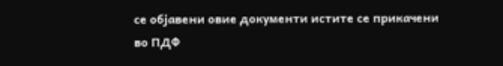се објавени овие документи истите се прикачени во ПДФ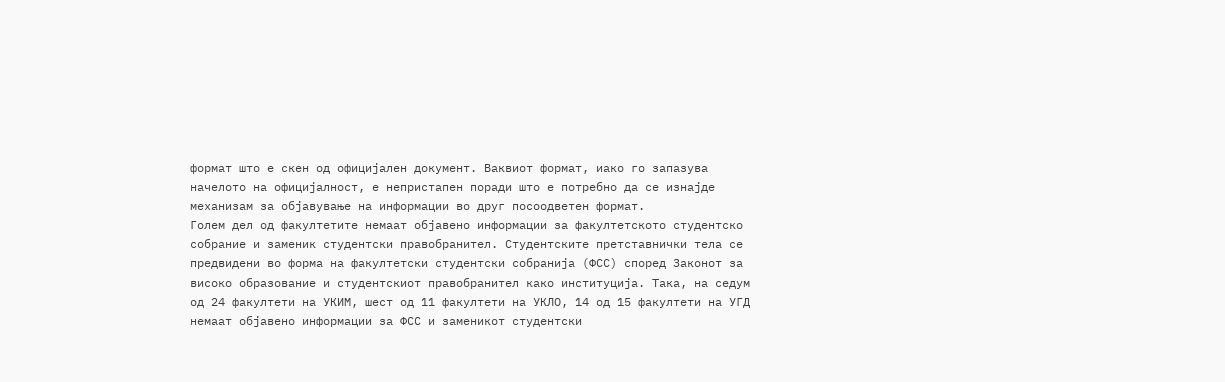формат што е скен од официјален документ. Ваквиот формат, иако го запазува начелото на официјалност, е непристапен поради што е потребно да се изнајде механизам за објавување на информации во друг посоодветен формат.
Голем дел од факултетите немаат објавено информации за факултетското студентско собрание и заменик студентски правобранител. Студентските претставнички тела се предвидени во форма на факултетски студентски собранија (ФСС) според Законот за високо образование и студентскиот правобранител како институција. Така, на седум од 24 факултети на УКИМ, шест од 11 факултети на УКЛО, 14 од 15 факултети на УГД немаат објавено информации за ФСС и заменикот студентски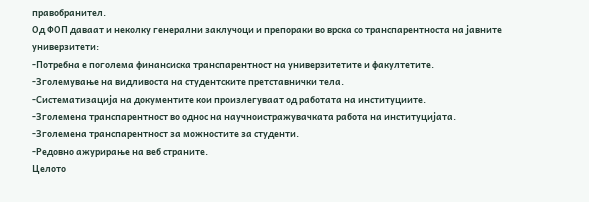правобранител.
Од ФОП даваат и неколку генерални заклучоци и препораки во врска со транспарентноста на јавните универзитети:
-Потребна е поголема финансиска транспарентност на универзитетите и факултетите.
-Зголемување на видливоста на студентските претставнички тела.
-Систематизација на документите кои произлегуваат од работата на институциите.
-Зголемена транспарентност во однос на научноистражувачката работа на институцијата.
-Зголемена транспарентност за можностите за студенти.
-Редовно ажурирање на веб страните.
Целото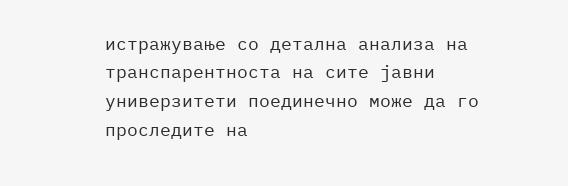истражување со детална анализа на транспарентноста на сите јавни универзитети поединечно може да го проследите на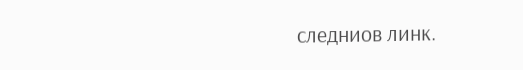следниов линк.